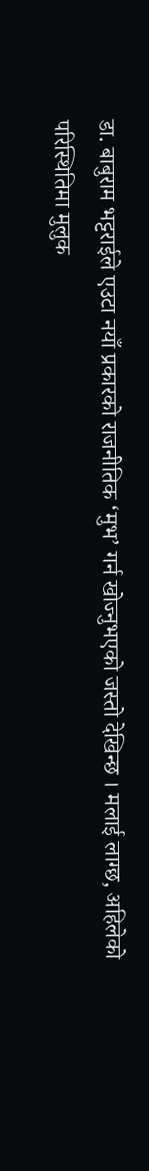डा. बाबुराम भट्टराईले एउटा नयाँ प्रकारको राजनीतिक ‘मुभ’ गर्न खोज्नुभएको जस्तो देखिन्छ । मलाई लाग्छ, अहिलेको परिस्थितिमा मुलुक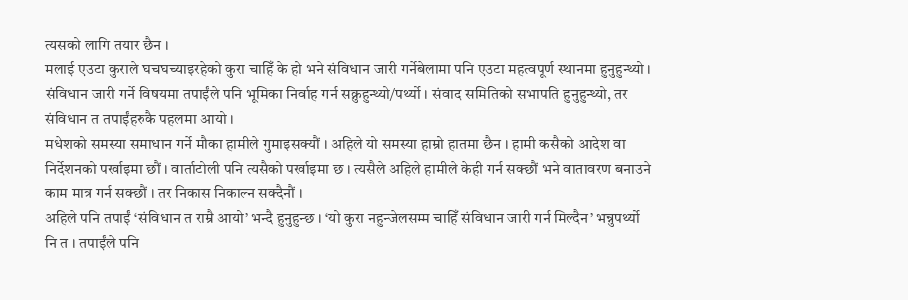त्यसको लागि तयार छैन ।
मलाई एउटा कुराले घचघच्याइरहेको कुरा चाहिँ के हो भने संविधान जारी गर्नेबेलामा पनि एउटा महत्वपूर्ण स्थानमा हुनुहुन्थ्यो । संविधान जारी गर्ने विषयमा तपाईंले पनि भूमिका निर्वाह गर्न सक्नुहुन्थ्यो/पर्थ्यो । संवाद समितिको सभापति हुनुहुन्थ्यो, तर संविधान त तपाईंहरुकै पहलमा आयो ।
मधेशको समस्या समाधान गर्ने मौका हामीले गुमाइसक्यौं । अहिले यो समस्या हाम्रो हातमा छैन । हामी कसैको आदेश वा निर्देशनको पर्खाइमा छौं । वार्ताटोली पनि त्यसैको पर्खाइमा छ । त्यसैले अहिले हामीले केही गर्न सक्छौं भने वातावरण बनाउने काम मात्र गर्न सक्छौं । तर निकास निकाल्न सक्दैनौं ।
अहिले पनि तपाईं ‘संविधान त राम्रै आयो’ भन्दै हुनुहुन्छ । ‘यो कुरा नहुन्जेलसम्म चाहिँ संविधान जारी गर्न मिल्दैन’ भन्नुपर्थ्यो नि त । तपाईंले पनि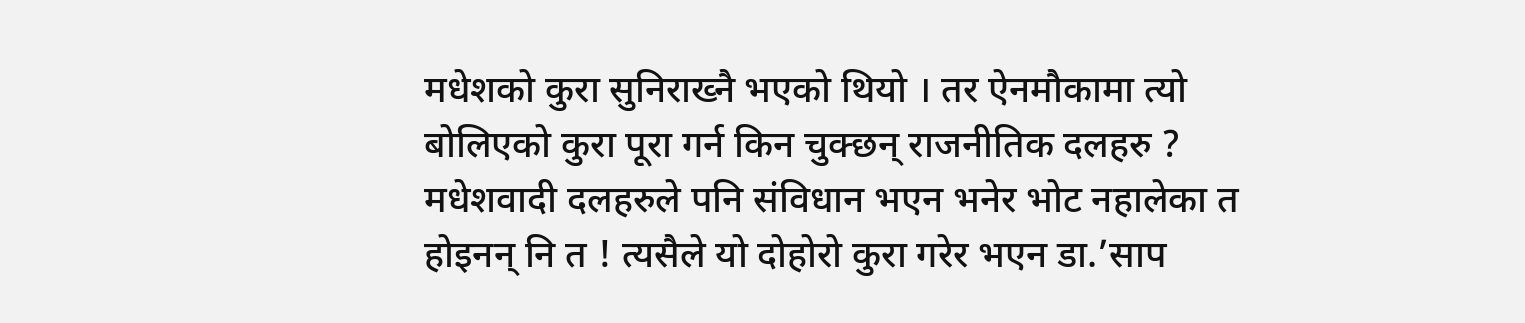मधेशको कुरा सुनिराख्नै भएको थियो । तर ऐनमौकामा त्यो बोलिएको कुरा पूरा गर्न किन चुक्छन् राजनीतिक दलहरु ? मधेशवादी दलहरुले पनि संविधान भएन भनेर भोट नहालेका त होइनन् नि त ! त्यसैले यो दोहोरो कुरा गरेर भएन डा.’साप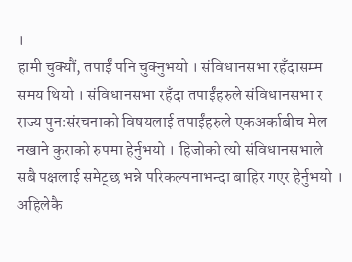।
हामी चुक्यौं, तपाईं पनि चुक्नुभयो । संविधानसभा रहँदासम्म समय थियो । संविधानसभा रहँदा तपाईंहरुले संविधानसभा र राज्य पुनःसंरचनाको विषयलाई तपाईंहरुले एकअर्काबीच मेल नखाने कुराको रुपमा हेर्नुभयो । हिजोको त्यो संविधानसभाले सबै पक्षलाई समेट्छ भन्ने परिकल्पनाभन्दा बाहिर गएर हेर्नुभयो ।
अहिलेकै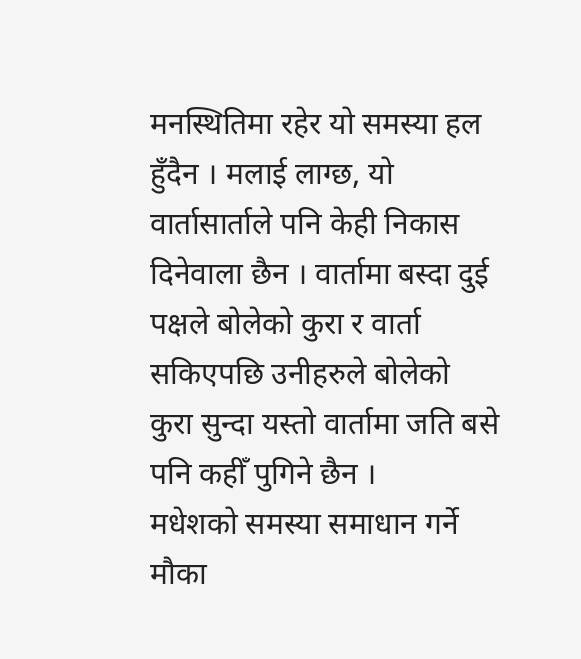मनस्थितिमा रहेर यो समस्या हल हुँदैन । मलाई लाग्छ, यो वार्तासार्ताले पनि केही निकास दिनेवाला छैन । वार्तामा बस्दा दुई पक्षले बोलेको कुरा र वार्ता सकिएपछि उनीहरुले बोलेको कुरा सुन्दा यस्तो वार्तामा जति बसे पनि कहीँ पुगिने छैन ।
मधेशको समस्या समाधान गर्ने मौका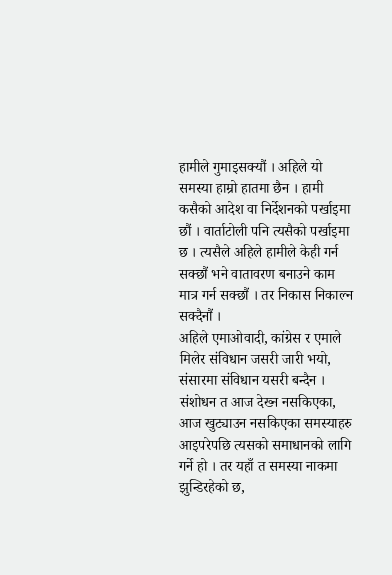हामीले गुमाइसक्यौं । अहिले यो समस्या हाम्रो हातमा छैन । हामी कसैको आदेश वा निर्देशनको पर्खाइमा छौं । वार्ताटोली पनि त्यसैको पर्खाइमा छ । त्यसैले अहिले हामीले केही गर्न सक्छौं भने वातावरण बनाउने काम मात्र गर्न सक्छौं । तर निकास निकाल्न सक्दैनौं ।
अहिले एमाओवादी, कांग्रेस र एमाले मिलेर संविधान जसरी जारी भयो, संसारमा संविधान यसरी बन्दैन । संशोधन त आज देख्न नसकिएका, आज खुट्याउन नसकिएका समस्याहरु आइपरेपछि त्यसको समाधानको लागि गर्ने हो । तर यहाँ त समस्या नाकमा झुन्डिरहेको छ,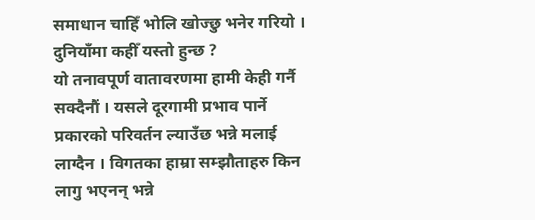समाधान चाहिँ भोलि खोज्छु भनेर गरियो । दुनियाँमा कहीँ यस्तो हुन्छ ?
यो तनावपूर्ण वातावरणमा हामी केही गर्नै सक्दैनौं । यसले दूरगामी प्रभाव पार्ने प्रकारको परिवर्तन ल्याउँछ भन्ने मलाई लाग्दैन । विगतका हाम्रा सम्झौताहरु किन लागु भएनन् भन्ने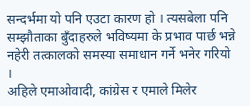सन्दर्भमा यो पनि एउटा कारण हो । त्यसबेला पनि सम्झौताका बुँदाहरुले भविष्यमा के प्रभाव पार्छ भन्ने नहेरी तत्कालको समस्या समाधान गर्ने भनेर गरियो ।
अहिले एमाओवादी, कांग्रेस र एमाले मिलेर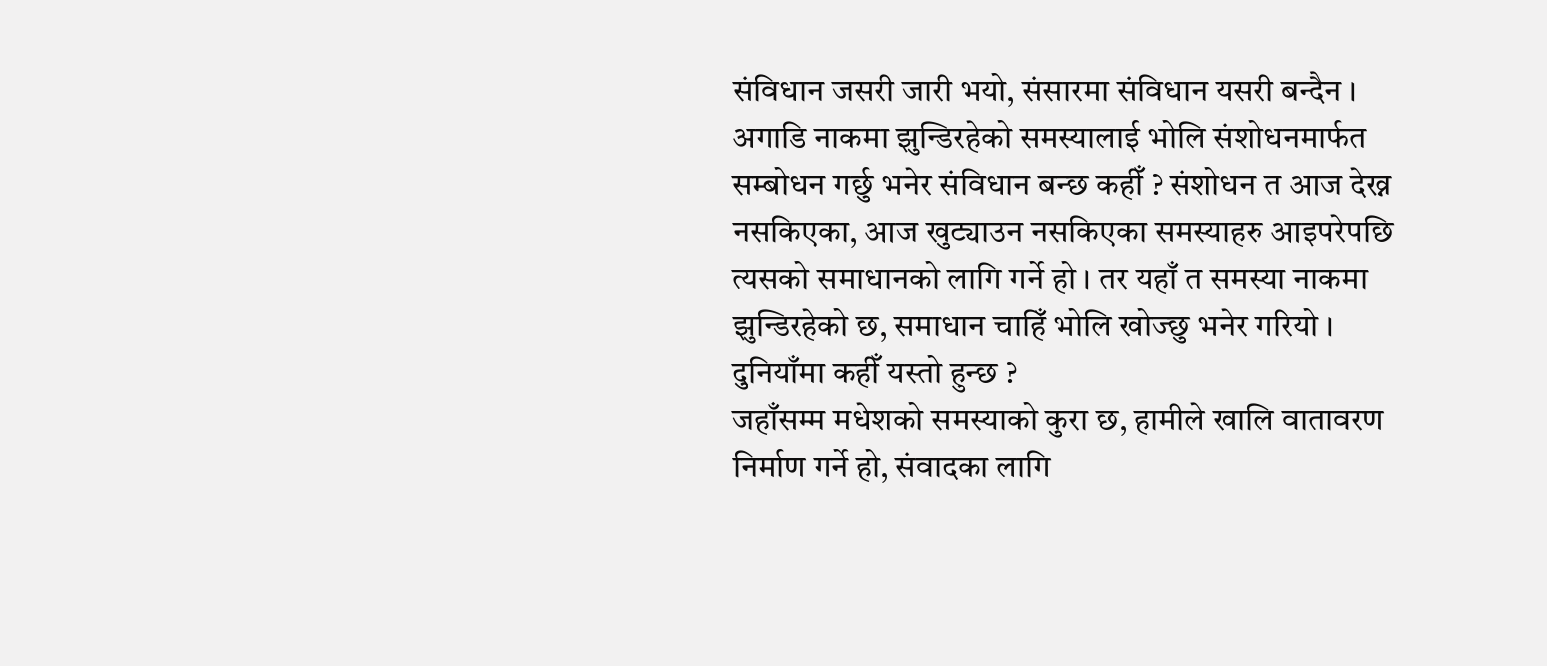संविधान जसरी जारी भयो, संसारमा संविधान यसरी बन्दैन । अगाडि नाकमा झुन्डिरहेको समस्यालाई भोलि संशोधनमार्फत सम्बोधन गर्छु भनेर संविधान बन्छ कहीँ ? संशोधन त आज देख्न नसकिएका, आज खुट्याउन नसकिएका समस्याहरु आइपरेपछि त्यसको समाधानको लागि गर्ने हो । तर यहाँ त समस्या नाकमा झुन्डिरहेको छ, समाधान चाहिँ भोलि खोज्छु भनेर गरियो । दुनियाँमा कहीँ यस्तो हुन्छ ?
जहाँसम्म मधेशको समस्याको कुरा छ, हामीले खालि वातावरण निर्माण गर्ने हो, संवादका लागि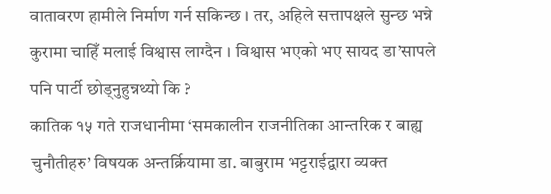वातावरण हामीले निर्माण गर्न सकिन्छ । तर, अहिले सत्तापक्षले सुन्छ भन्ने कुरामा चाहिँ मलाई विश्वास लाग्दैन । विश्वास भएको भए सायद डा’सापले पनि पार्टी छोड्नुहुन्नथ्यो कि ?
कातिक १५ गते राजधानीमा ‘समकालीन राजनीतिका आन्तरिक र बाह्य चुनौतीहरु’ विषयक अन्तर्क्रियामा डा. बाबुराम भट्टराईद्वारा व्यक्त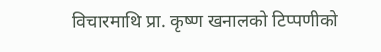विचारमाथि प्रा. कृष्ण खनालको टिप्पणीको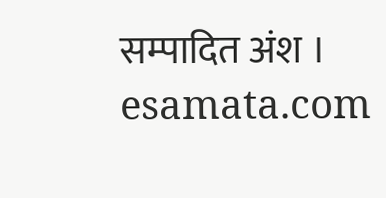सम्पादित अंश ।
esamata.com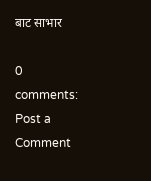बाट साभार

0 comments:
Post a Comment